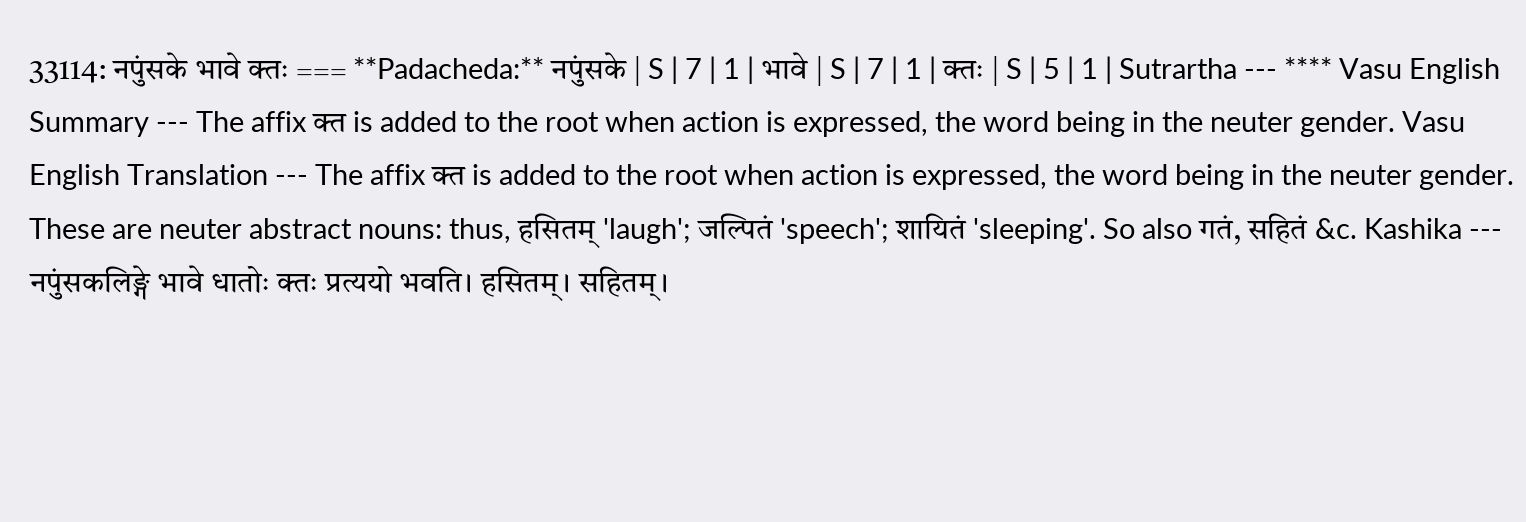33114: नपुंसके भावे क्तः === **Padacheda:** नपुंसके | S | 7 | 1 | भावे | S | 7 | 1 | क्तः | S | 5 | 1 | Sutrartha --- **** Vasu English Summary --- The affix क्त is added to the root when action is expressed, the word being in the neuter gender. Vasu English Translation --- The affix क्त is added to the root when action is expressed, the word being in the neuter gender. These are neuter abstract nouns: thus, हसितम् 'laugh'; जल्पितं 'speech'; शायितं 'sleeping'. So also गतं, सहितं &c. Kashika --- नपुंसकलिङ्गे भावे धातोः क्तः प्रत्ययो भवति। हसितम्। सहितम्।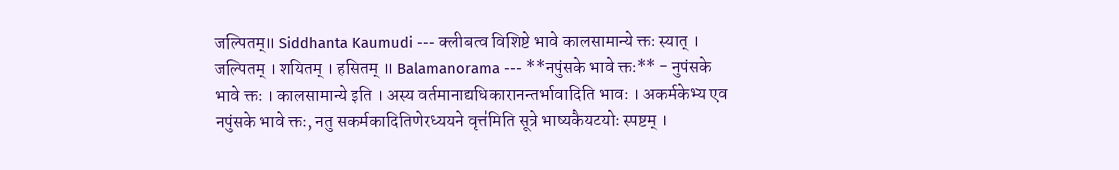जल्पितम्॥ Siddhanta Kaumudi --- क्लीबत्व विशिष्टे भावे कालसामान्ये क्तः स्यात् । जल्पितम् । शयितम् । हसितम् ॥ Balamanorama --- **नपुंसके भावे क्तः** - नुपंसके भावे क्तः । कालसामान्ये इति । अस्य वर्तमानाद्यधिकारानन्तर्भावादिति भावः । अकर्मकेभ्य एव नपुंसके भावे क्तः, नतु सकर्मकादितिणेरध्ययने वृत्त॑मिति सूत्रे भाष्यकैयटयोः स्पष्टम् ।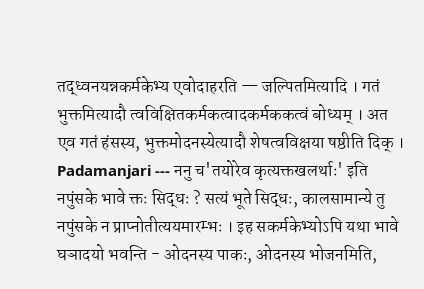तद्ध्वनयन्नकर्मकेभ्य एवोदाहरति — जल्पितमित्यादि । गतं भुक्तमित्यादौ त्वविक्षितकर्मकत्वादकर्मककत्वं बोध्यम् । अत एव गतं हंसस्य, भुक्तमोदनस्येत्यादौ शेषत्वविक्षया षष्ठीति दिक् । Padamanjari --- ननु च'तयोरेव कृत्यक्तखलर्थाः' इति नपुंसके भावे क्तः सिद्धः ? सत्यं भूते सिद्धः, कालसामान्ये तु नपुंसके न प्राप्नोतीत्ययमारम्भः । इह सकर्मकेभ्योऽपि यथा भावे घञादयो भवन्ति - ओदनस्य पाकः, ओदनस्य भोजनमिति,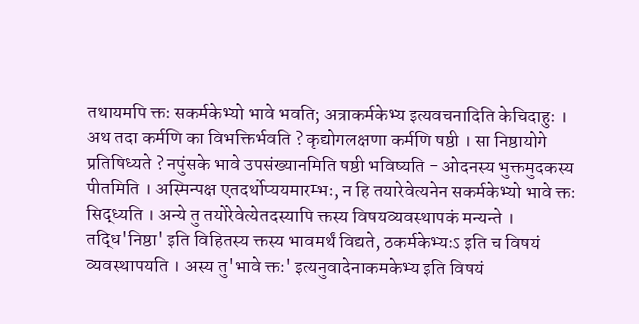तथायमपि क्तः सकर्मकेभ्यो भावे भवति; अत्राकर्मकेभ्य इत्यवचनादिति केचिदाहुः । अथ तदा कर्मणि का विभक्तिर्भवति ? कृद्योगलक्षणा कर्मणि षष्ठी । सा निष्ठायोगे प्रतिषिध्यते ? नपुंसके भावे उपसंख्यानमिति षष्ठी भविष्यति - ओदनस्य भुक्तमुदकस्य पीतमिति । अस्मिन्पक्ष एतदर्थोप्ययमारम्भः, न हि तयारेवेत्यनेन सकर्मकेभ्यो भावे क्तः सिद्ध्यति । अन्ये तु तयोरेवेत्येतदस्यापि क्तस्य विषयव्यवस्थापकं मन्यन्ते । तद्धि'निष्ठा' इति विहितस्य क्तस्य भावमर्थं विद्यते, ठकर्मकेभ्यःऽ इति च विषयं व्यवस्थापयति । अस्य तु'भावे क्तः' इत्यनुवादेनाकमकेभ्य इति विषयं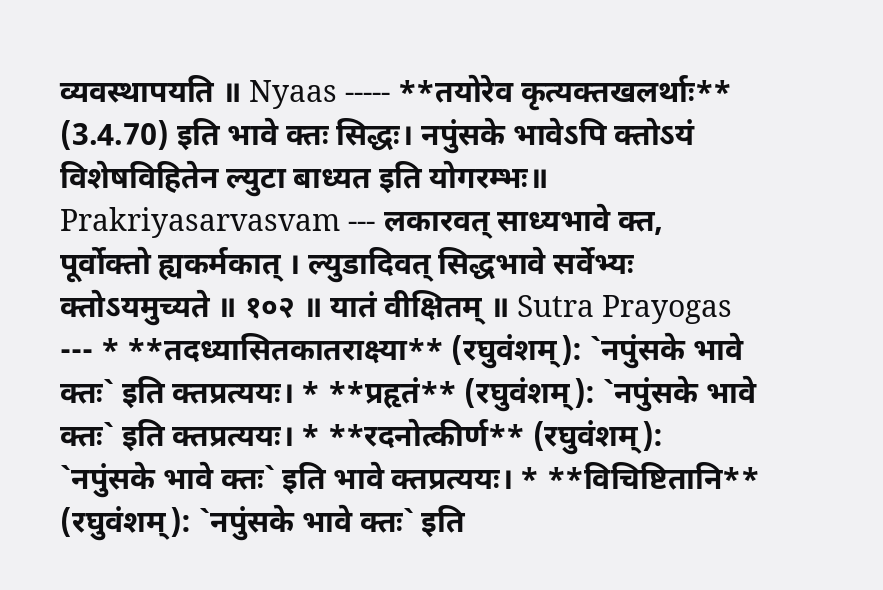व्यवस्थापयति ॥ Nyaas ----- **तयोरेव कृत्यक्तखलर्थाः** (3.4.70) इति भावे क्तः सिद्धः। नपुंसके भावेऽपि क्तोऽयं विशेषविहितेन ल्युटा बाध्यत इति योगरम्भः॥ Prakriyasarvasvam --- लकारवत् साध्यभावे क्त, पूर्वोक्तो ह्यकर्मकात् । ल्युडादिवत् सिद्धभावे सर्वेभ्यः क्तोऽयमुच्यते ॥ १०२ ॥ यातं वीक्षितम् ॥ Sutra Prayogas --- * **तदध्यासितकातराक्ष्या** (रघुवंशम्): `नपुंसके भावे क्तः` इति क्तप्रत्ययः। * **प्रहृतं** (रघुवंशम्): `नपुंसके भावे क्तः` इति क्तप्रत्ययः। * **रदनोत्कीर्ण** (रघुवंशम्): `नपुंसके भावे क्तः` इति भावे क्तप्रत्ययः। * **विचिष्टितानि** (रघुवंशम्): `नपुंसके भावे क्तः` इति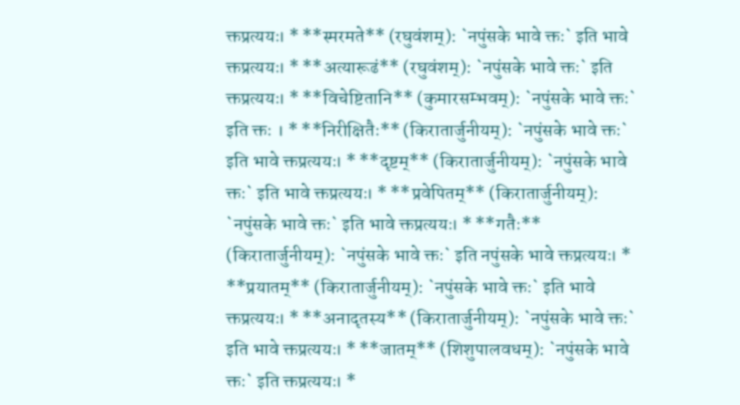क्तप्रत्ययः। * **स्मरमते** (रघुवंशम्): `नपुंसके भावे क्तः` इति भावे क्तप्रत्ययः। * **अत्यारूढं** (रघुवंशम्): `नपुंसके भावे क्तः` इति क्तप्रत्ययः। * **विचेष्टितानि** (कुमारसम्भवम्): `नपुंसके भावे क्तः` इति क्तः । * **निरीक्षितैः** (किरातार्जुनीयम्): `नपुंसके भावे क्तः` इति भावे क्तप्रत्ययः। * **दृष्टम्** (किरातार्जुनीयम्): `नपुंसके भावे क्तः` इति भावे क्तप्रत्ययः। * **प्रवेपितम्** (किरातार्जुनीयम्): `नपुंसके भावे क्तः` इति भावे क्तप्रत्ययः। * **गतैः** (किरातार्जुनीयम्): `नपुंसके भावे क्तः` इति नपुंसके भावे क्तप्रत्ययः। * **प्रयातम्** (किरातार्जुनीयम्): `नपुंसके भावे क्तः` इति भावे क्तप्रत्ययः। * **अनादृतस्य** (किरातार्जुनीयम्): `नपुंसके भावे क्तः` इति भावे क्तप्रत्ययः। * **जातम्** (शिशुपालवधम्): `नपुंसके भावे क्तः` इति क्तप्रत्ययः। *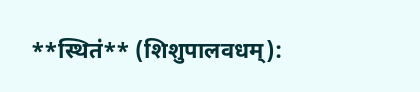**स्थितं** (शिशुपालवधम्):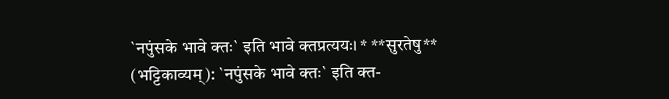`नपुंसके भावे क्तः` इति भावे क्तप्रत्ययः। * **सुरतेषु** (भट्टिकाव्यम्): `नपुंसके भावे क्तः` इति क्त-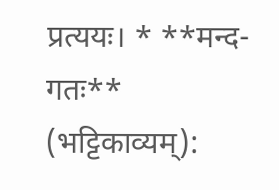प्रत्ययः। * **मन्द-गतः** (भट्टिकाव्यम्):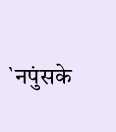`नपुंसके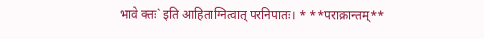भावे क्तः` इति आहिताग्नित्वात् परनिपातः। * **पराक्रान्तम्**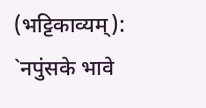(भट्टिकाव्यम्): `नपुंसके भावे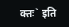क्तः` इति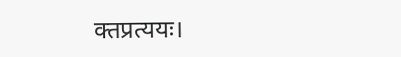क्तप्रत्ययः।